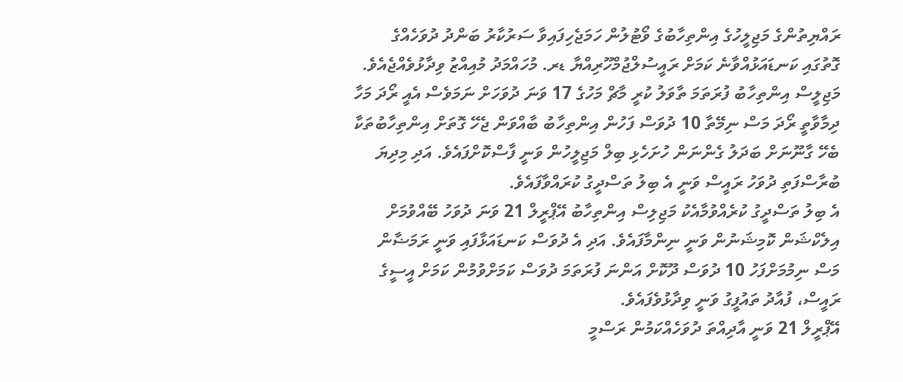ރައްޔިތުންގެ މަޖިލީހުގެ އިންތިހާބުގެ ވޯޓުލުން ހަމަޖެހިފައިވާ ސަރުކާރު ބަންދު ދުވަހެއްގެ ގޮތުގައި ކަނޑައަޅުއްވާނެ ކަމަށް ރައީސުލްޖުމްހޫރިއްޔާ ޑރ. މުހައްމަދު މުއިއްޒު ވިދާޅުވެއްޖެއެވެ.
މަޖިލީސް އިންތިހާބު ފުރަތަމަ ތާވަލު ކުރީ މާޗް މަހުގެ 17 ވަނަ ދުވަހަށް ނަމަވެސް އެއީ ރޯދަ މަހާ ދިމާވާތީ ރޯދަ މަސް ނިމޭތާ 10 ދުވަސް ފަހުން އިންތިހާބު ބާއްވަން ޖެހޭ ގޮތަށް އިންތިހާބުތަކާ ބެހޭ ގާނޫނަށް ބަދަލު ގެންނަން ހުށަހެޅި ބިލް މަޖިލީހުން ވަނީ ފާސްކޮށްފައެވެ. އަދި މިދިޔަ ބުރާސްފަތި ދުވަހު ރައީސް ވަނީ އެ ބިލު ތަސްދީގު ކުރައްވާފައެވެ.
އެ ބިލު ތަސްދީގު ކުރެއްވުމާއެކު މަޖިލިސް އިންތިހާބު އޭޕްރީލް 21 ވަނަ ދުވަހު ބޭއްވުމަށް އިލެކްޝަން ކޮމިޝަނުން ވަނީ ނިންމާފައެވެ. އަދި އެ ދުވަސް ކަނޑައަޅާފައި ވަނީ ރަމަޟާން މަސް ނިމުމަށްފަހު 10 ދުވަސް ދޫކޮށް އަންނަ ފުރަތަމަ ދުވަސް ކަމަށްވުމުން ކަމަށް އީސީގެ ރައީސް، ފުއާދު ތައުފީގު ވަނީ ވިދާޅުވެފައެވެ.
އޭޕްރީލް 21 ވަނީ އާދިއްތަ ދުވަހެއްކަމުން ރަސްމީ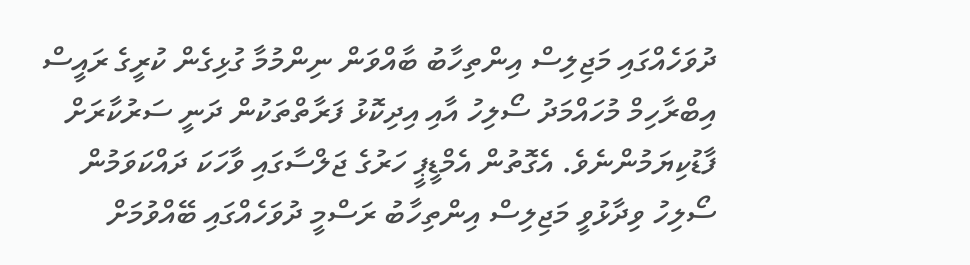ދުވަހެއްގައި މަޖިލިސް އިންތިހާބު ބާއްވަން ނިންމުމާ ގުޅިގެން ކުރީގެ ރައީސް އިބްރާހިމް މުހައްމަދު ސޯލިހު އާއި އިދިކޮޅު ފަރާތްތަކުން ދަނީ ސަރުކާރަށް ފާޑުކިޔަމުންނެވެ. އެގޮތުން އެމްޑީޕީ ހަރުގެ ޖަލްސާގައި ވާހަކަ ދައްކަވަމުން ސޯލިހު ވިދާޅުވީ މަޖިލިސް އިންތިހާބު ރަސްމީ ދުވަހެއްގައި ބޭއްވުމަށް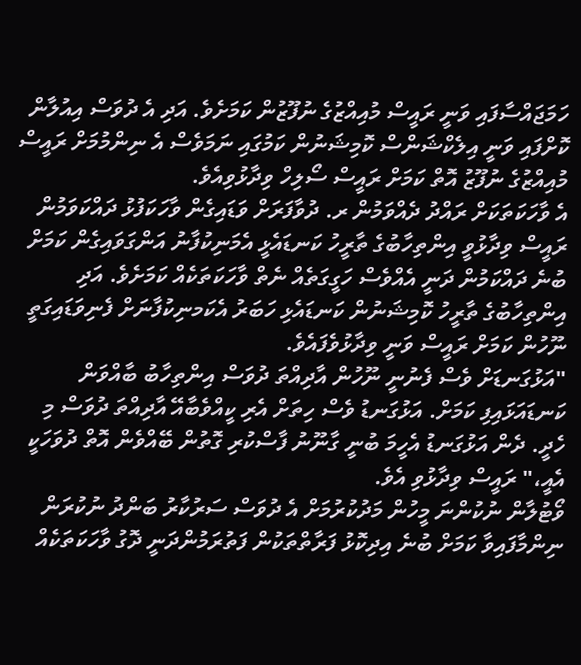ހަމަޖައްސާފައި ވަނީ ރައީސް މުއިއްޒުގެ ނުފޫޒުން ކަމަށެވެ. އަދި އެ ދުވަސް އިއުލާން ކޮށްފައި ވަނީ އިލެކްޝަންސް ކޮމިޝަނުން ކަމުގައި ނަމަވެސް އެ ނިންމުމަށް ރައީސް މުއިއްޒުގެ ނުފޫޒު އޮތް ކަމަށް ރައީސް ސޯލިހް ވިދާޅުވިއެވެ.
އެ ވާހަކަތަކަށް ރައްދު ދެއްވަމުން ރ. ދުވާފަރަށް ވަޑައިގެން ވާހަކަފުޅު ދައްކަވަމުން ރައީސް ވިދާޅުވީ އިންތިހާބުގެ ތާރީހު ކަނޑައެޅީ އެމަނިކުފާނު އަންގަވައިގެން ކަމަށް ބުނެ ދައްކަމުން ދަނީ އެއްވެސް ހަގީގަތެއް ނެތް ވާހަކަތަކެއް ކަމަށެވެ. އަދި އިންތިހާބުގެ ތާރީހު ކޮމިޝަނުން ކަނޑައެޅި ހަބަރު އެކަމނިކުފާނަށް ފެނިވަޑައިގަތީ ނޫހުން ކަމަށް ރައީސް ވަނީ ވިދާޅުވެފައެވެ.
"އަޅުގަނޑަށް ވެސް ފެނުނީ ނޫހުން އާދިއްތަ ދުވަސް އިންތިހާބު ބާއްވަން ކަނޑައަޅައިފި ކަމަށް. އަޅުގަނޑު ވެސް ހިތަށް އެރި ކީއްވެބާއޭ އާދިއްތަ ދުވަސް މި ހެދީ. ދެން އަޅުގަނޑު އެހީމަ ބުނީ ގާނޫނު ފާސްކުރި ގޮތުން ބޭއްވެން އޮތް ދުވަހަކީ އެއީ،" ރައީސް ވިދާޅުވި އެވެ.
ވޯޓުލާން ނުކުންނަ މީހުން މަދުކުރުމަށް އެ ދުވަސް ސަރުކާރު ބަންދު ނުކުރަން ނިންމާފައިވާ ކަމަށް ބުނެ އިދިކޮޅު ފަރާތްތަކުން ފަތުރަމުންދަނީ ދޮގު ވާހަކަތަކެއް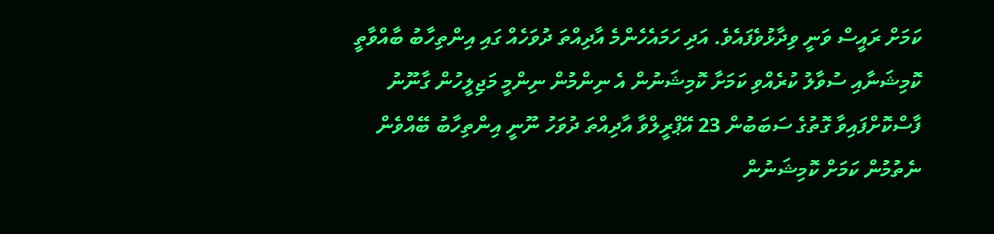ކަމަށް ރައީސް ވަނީ ވިދާޅުވެފައެވެ. އަދި ހަމައެހެންމެ އާދިއްތަ ދުވަހެއް ގައި އިންތިހާބު ބާއްވާތީ ކޮމިޝަނާއި ސުވާލު ކުރެއްވި ކަމަށާ ކޮމިޝަނުން އެ ނިންމުން ނިންމީ މަޖިލީހުން ގާނޫނު ފާސްކޮށްފައިވާ ގޮތުގެ ސަބަބުން 23 އޭޕްރީލްވާ އާދިއްތަ ދުވަހު ނޫނީ އިންތިހާބު ބޭއްވެން ނެތުމުން ކަމަށް ކޮމިޝަނުން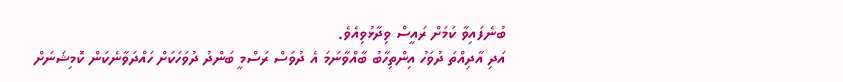ބުނެފައިވާ ކަމަށް ރައީސް ވިދާޅުވިއެވެ.
އަދި އާދިއްތަ ދުވަހު އިންތިހާބު ބާއްވާނަމަ އެ ދުވަސް ރަސްމީ ބަންދު ދުވަހަކަށް ހައްދަވާނެކަން ކޮމިޝަނަށް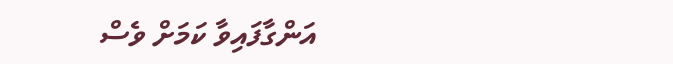އަންގާފައިވާ ކަމަށް ވެސް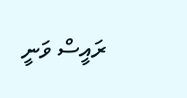ރައީސް ވަނީ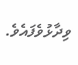ވިދާޅުވެފައެވެ.